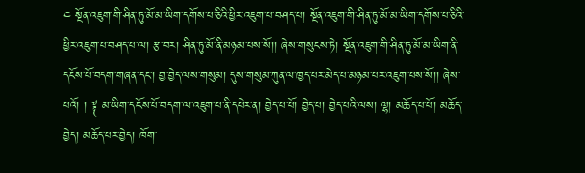༤ སྔོན་འཇུག་གི་ཤིན་ཏུ་མོ་མ་ཡིག་དགོས་པ་ཅིའི་ཕྱིར་འཇུག་པ་བཤད་པ། སྔོན་འཇུག་གི་ཤིན་ཏུ་མོ་མ་ཡིག་དགོས་པ་ཅིའི་ཕྱིར་འཇུག་པ་བཤད་པ་ལ། རྩ་བར། ཤིན་ཏུ་མོ་ནི་མཉམ་པས་སོ།། ཞེས་གསུངས་ཏེ། སྔོན་འཇུག་གི་ཤིན་ཏུ་མོ་མ་ཡིག་ནི་དངོས་པོ་བདག་གཞན་དང་། བྱ་བྱེད་ལས་གསུམ། དུས་གསུམ་ཀུན་ལ་ཁྱད་པར་མེད་པ་མཉམ་པར་འཇུག་པས་སོ།། ཞེས་པའོ། ། ༈ མ་ཡིག་དངོས་པོ་བདག་ལ་འཇུག་པ་ནི་དཔེར་ན། བྱེད་པ་པོ། བྱེད་པ། བྱེད་པའི་ལས། ལྷ། མཆོད་པ་པོ། མཆོད་བྱེད། མཆོད་པར་བྱེད། ཁོག་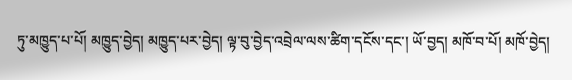ཏུ་མཁྱུད་པ་པོ། མཁྱུད་བྱེད། མཁྱུད་པར་བྱེད། ལྟ་བུ་བྱེད་འབྲེལ་ལས་ཚིག་དངོས་དང་། ཡོ་བྱད། མཁོ་བ་པོ། མཁོ་བྱེད།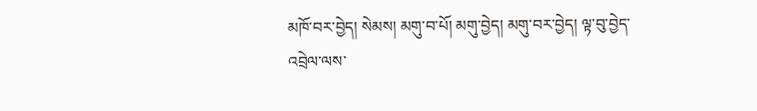མཁོ་བར་བྱེད། སེམས། མགུ་བ་པོ། མགུ་བྱེད། མགུ་བར་བྱེད། ལྟ་བུ་བྱེད་འབྲེལ་ལས་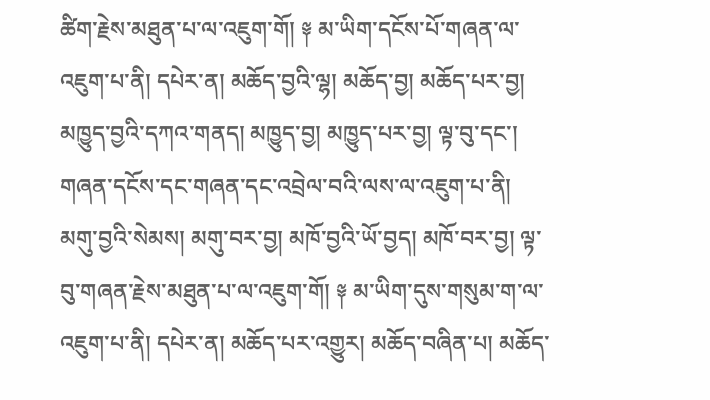ཚིག་རྗེས་མཐུན་པ་ལ་འཇུག་གོ། ༈ མ་ཡིག་དངོས་པོ་གཞན་ལ་འཇུག་པ་ནི། དཔེར་ན། མཆོད་བྱའི་ལྷ། མཆོད་བྱ། མཆོད་པར་བྱ། མཁྱུད་བྱའི་དཀའ་གནད། མཁྱུད་བྱ། མཁྱུད་པར་བྱ། ལྟ་བུ་དང་། གཞན་དངོས་དང་གཞན་དང་འབྲེལ་བའི་ལས་ལ་འཇུག་པ་ནི། མགུ་བྱའི་སེམས། མགུ་བར་བྱ། མཁོ་བྱའི་ཡོ་བྱད། མཁོ་བར་བྱ། ལྟ་བུ་གཞན་རྗེས་མཐུན་པ་ལ་འཇུག་གོ། ༈ མ་ཡིག་དུས་གསུམ་ག་ལ་འཇུག་པ་ནི། དཔེར་ན། མཆོད་པར་འགྱུར། མཆོད་བཞིན་པ། མཆོད་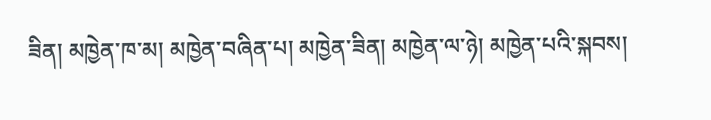ཟིན། མཁྱེན་ཁ་མ། མཁྱེན་བཞིན་པ། མཁྱེན་ཟིན། མཁྱེན་ལ་ཉེ། མཁྱེན་པའི་སྐབས།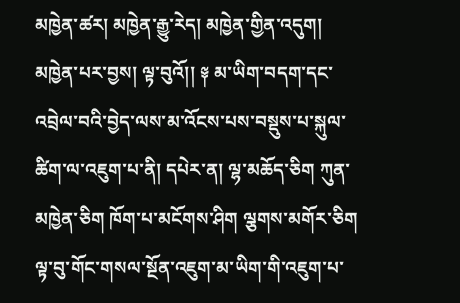མཁྱེན་ཚར། མཁྱེན་རྒྱུ་རེད། མཁྱེན་གྱིན་འདུག། མཁྱེན་པར་བྱས། ལྟ་བུའོ།། ༈ མ་ཡིག་བདག་དང་འབྲེལ་བའི་བྱེད་ལས་མ་འོངས་པས་བསྡུས་པ་སྐུལ་ཚིག་ལ་འཇུག་པ་ནི། དཔེར་ན། ལྷ་མཆོད་ཅིག ཀུན་མཁྱེན་ཅིག ཁོག་པ་མངོགས་ཤིག ལྕགས་མགོར་ཅིག ལྟ་བུ་གོང་གསལ་སྔོན་འཇུག་མ་ཡིག་གི་འཇུག་པ་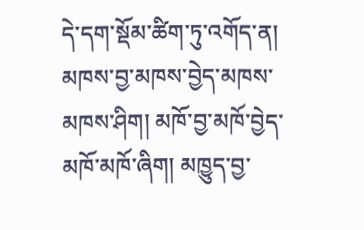དེ་དག་སྡོམ་ཚིག་ཏུ་འགོད་ན། མཁས་བྱ་མཁས་བྱེད་མཁས་མཁས་ཤིག། མཁོ་བྱ་མཁོ་བྱེད་མཁོ་མཁོ་ཞིག། མཁྱུད་བྱ་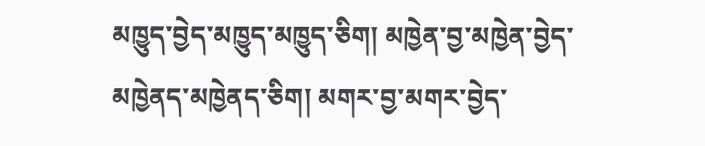མཁྱུད་བྱེད་མཁྱུད་མཁྱུད་ཅིག། མཁྱེན་བྱ་མཁྱེན་བྱེད་མཁྱེནད་མཁྱེནད་ཅིག། མགར་བྱ་མགར་བྱེད་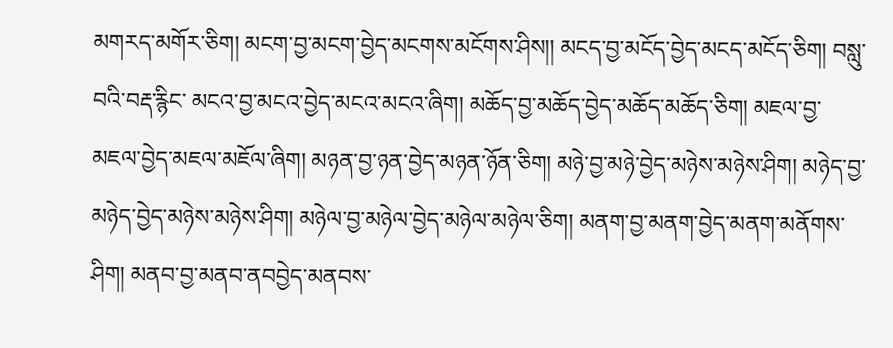མགརད་མགོར་ཅིག། མངག་བྱ་མངག་བྱེད་མངགས་མངོགས་ཤིས།། མངད་བྱ་མངོད་བྱེད་མངད་མངོད་ཅིག། བསླུ་བའི་བརྡ་རྙིང་ མངའ་བྱ་མངའ་བྱེད་མངའ་མངའ་ཞིག། མཆོད་བྱ་མཆོད་བྱེད་མཆོད་མཆོད་ཅིག། མཇལ་བྱ་མཇལ་བྱེད་མཇལ་མཇོལ་ཞིག། མཉན་བྱ་ཉན་བྱེད་མཉན་ཉོན་ཅིག། མཉེ་བྱ་མཉེ་བྱེད་མཉེས་མཉེས་ཤིག། མཉེད་བྱ་མཉེད་བྱེད་མཉེས་མཉེས་ཤིག། མཉེལ་བྱ་མཉེལ་བྱེད་མཉེལ་མཉེལ་ཅིག། མནག་བྱ་མནག་བྱེད་མནག་མནོགས་ཤིག། མནབ་བྱ་མནབ་ནབབྱེད་མནབས་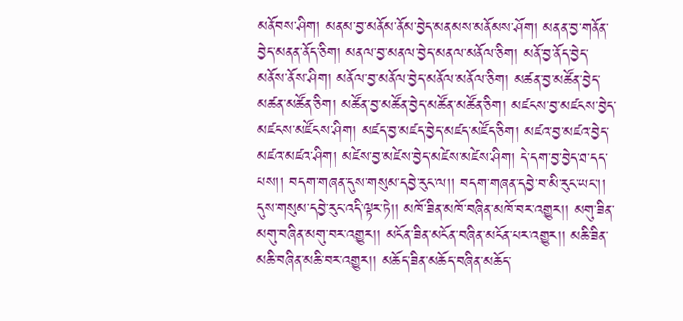མནོབས་ཤིག། མནམ་བྱ་མནོམ་ནོམ་བྱེད་མནམས་མནོམས་ཤོག། མནན་བྱ་གནོན་བྱེད་མནན་ནོད་ཅིག། མནལ་བྱ་མནལ་བྱེད་མནལ་མནོལ་ཅིག། མནོ་བྱ་ནོད་བྱེད་མནོས་ནོས་ཤིག། མནོལ་བྱ་མནོལ་བྱེད་མནོལ་མནོལ་ཅིག། མཚན་བྱ་མཚོན་བྱེད་མཚན་མཚོན་ཅིག། མཚོན་བྱ་མཚོན་བྱེད་མཚོན་མཚོན་ཅིག། མཛངས་བྱ་མཛངས་བྱེད་མཛངས་མཛོངས་ཤིག། མཛད་བྱ་མཛད་བྱེད་མཛད་མཛོད་ཅིག། མཛའ་བྱ་མཛའ་བྱེད་མཛའ་མཛའ་ཤིག། མཛེས་བྱ་མཛེས་བྱེད་མཛེས་མཛེས་ཤིག། དེ་དག་བྱ་བྱེད་ཐ་དད་པས།། བདག་གཞན་དུས་གསུམ་དབྱེ་རུང་ལ།། བདག་གཞན་དབྱེ་བ་མི་རུང་ཡང་།། དུས་གསུམ་དབྱེ་རུང་འདི་ལྟར་ཏེ།། མཁོ་ཟིན་མཁོ་བཞིན་མཁོ་བར་འགྱུར།། མགུ་ཟིན་མགུ་བཞིན་མགུ་བར་འགྱུར།། མངོན་ཟིན་མངོན་བཞིན་མངོན་པར་འགྱུར།། མཆི་ཟིན་མཆི་བཞིན་མཆི་བར་འགྱུར།། མཆོད་ཟིན་མཆོད་བཞིན་མཆོད་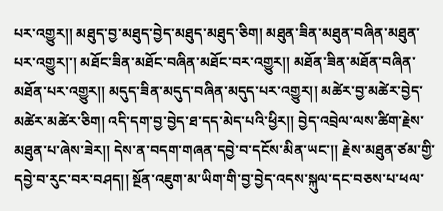པར་འགྱུར།། མཐུད་བྱ་མཐུད་བྱེད་མཐུད་མཐུད་ཅིག། མཐུན་ཟིན་མཐུན་བཞིན་མཐུན་པར་འགྱུར།་། མཐོང་ཟིན་མཐོང་བཞིན་མཐོང་བར་འགྱུར།། མཐོན་ཟིན་མཐོན་བཞིན་མཐོན་པར་འགྱུར།། མདུད་ཟིན་མདུད་བཞིན་མདུད་པར་འགྱུར།། མཚེར་བྱ་མཚེར་བྱེད་མཚེར་མཚེར་ཅིག། འདི་དག་བྱ་བྱེད་ཐ་དད་མེད་པའི་ཕྱིར།། བྱེད་འབྲེལ་ལས་ཚིག་རྗེས་མཐུན་པ་ཞེས་ཟེར།། དེས་ན་བདག་གཞན་དབྱེ་བ་དངོས་མིན་ཡང་།། རྗེས་མཐུན་ཙམ་གྱི་དབྱེ་བ་རུང་བར་བཤད།། སྔོན་འཇུག་མ་ཡིག་གི་བྱ་བྱེད་འདས་སྐུལ་དང་བཅས་པ་ཕལ་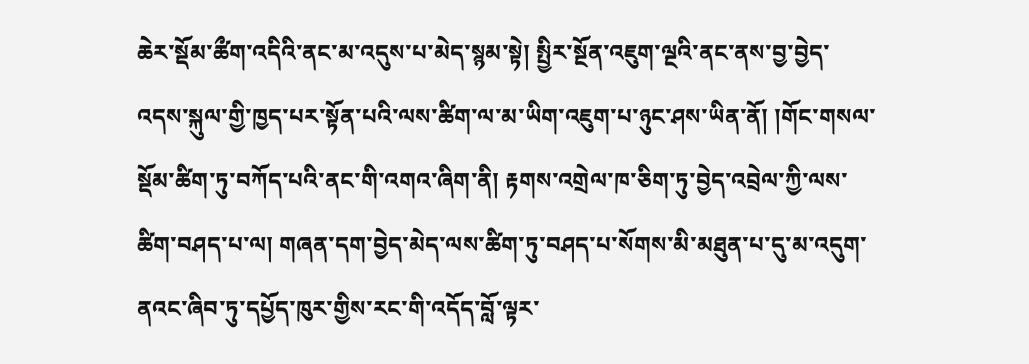ཆེར་སྡོམ་ཚྀག་འདིའི་ནང་མ་འདུས་པ་མེད་སྙམ་སྟེ། སྤྱིར་སྔོན་འཇུག་ལྔའི་ནང་ནས་བྱ་བྱེད་འདས་སྐུལ་གྱི་ཁྱད་པར་སྟོན་པའི་ལས་ཚིག་ལ་མ་ཡིག་འཇུག་པ་ཉུང་ཤས་ཡིན་ནོ། །གོང་གསལ་སྡོམ་ཚིག་ཏུ་བཀོད་པའི་ནང་གི་འགའ་ཞིག་ནི། རྟགས་འགྲེལ་ཁ་ཅིག་ཏུ་བྱེད་འབྲེལ་ཀྱི་ལས་ཚིག་བཤད་པ་ལ། གཞན་དག་བྱེད་མེད་ལས་ཚིག་ཏུ་བཤད་པ་སོགས་མི་མཐུན་པ་དུ་མ་འདུག་ནའང་ཞིབ་ཏུ་དཔྱོད་ཁུར་གྱིས་རང་གི་འདོད་བློ་ལྟར་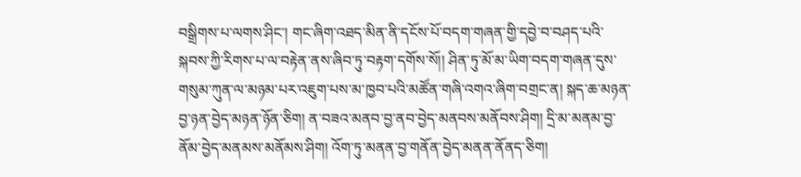བསྒྲིགས་པ་ལགས་ཤིང་། གང་ཞིག་འཐད་མིན་ནི་དངོས་པོ་བདག་གཞན་གྱི་དབྱེ་བ་བཤད་པའི་སྐབས་ཀྱི་རིགས་པ་ལ་བརྟེན་ནས་ཞིབ་ཏུ་བརྟག་དགོས་སོ།། ཤིན་ཏུ་མོ་མ་ཡིག་བདག་གཞན་དུས་གསུམ་ཀུན་ལ་མཉམ་པར་འཇུག་པས་མ་ཁྱབ་པའི་མཚོན་གཞི་འགའ་ཞིག་བགྲང་ན། སྐད་ཆ་མཉན་བྱ་ཉན་བྱེད་མཉན་ཉོན་ཅིག། ན་བཟའ་མནབ་བྱ་ནབ་བྱེད་མནབས་མནོབས་ཤིག། དྲི་མ་མནམ་བྱ་ནོམ་བྱེད་མནམས་མནོམས་ཤིག། འོག་ཏུ་མནན་བྱ་གནོན་བྱེད་མནན་ནོནད་ཅིག།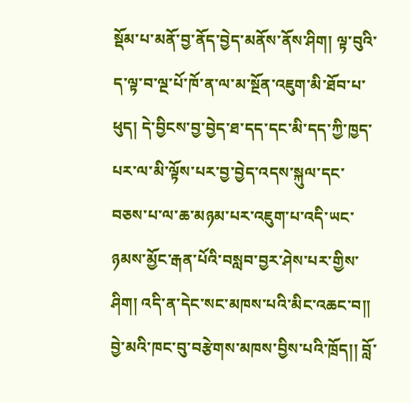སྡོམ་པ་མནོ་བྱ་ནོད་བྱེད་མནོས་ནོས་ཤིག། ལྟ་བུའི་ད་ལྟ་བ་ལྔ་པོ་ཁོ་ན་ལ་མ་སྔོན་འཇུག་མི་ཐོབ་པ་ཕུད། དེ་བྱིངས་བྱ་བྱེད་ཐ་དད་དང་མི་དད་ཀྱི་ཁྱད་པར་ལ་མི་ལྟོས་པར་བྱ་བྱེད་འདས་སྐུལ་དང་བཅས་པ་ལ་ཆ་མཉམ་པར་འཇུག་པ་འདི་ཡང་ཉམས་མྱོང་རྒན་པོའི་བསླབ་བྱར་ཤེས་པར་གྱིས་ཤིག། འདི་ན་དེང་སང་མཁས་པའི་མིང་འཆང་བ།། བྱེ་མའི་ཁང་བུ་བརྩེགས་མཁས་བྱིས་པའི་ཁྲོད།། བློ་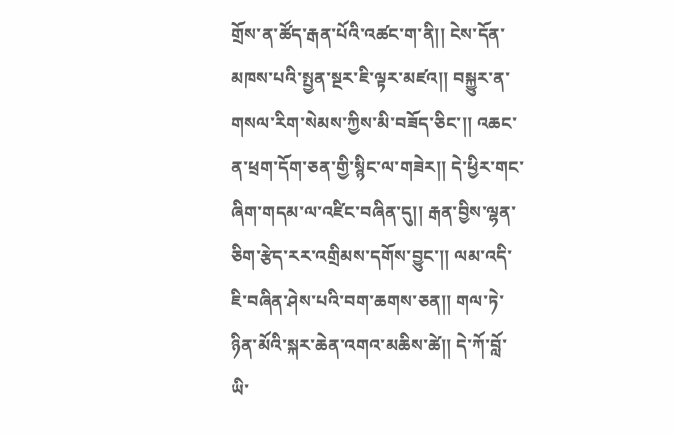གྲོས་ན་ཚོད་རྒན་པོའི་འཚང་ག་ནི།། ངེས་དོན་མཁས་པའི་སྤྱན་སྔར་ཇི་ལྟར་མཛའ།། བསྐྱུར་ན་གསལ་རིག་སེམས་ཀྱིས་མི་བཟོད་ཅིང་།། འཆང་ན་ཕྲག་དོག་ཅན་གྱི་སྙིང་ལ་གཟེར།། དེ་ཕྱིར་གང་ཞིག་གདམ་ལ་འཛིང་བཞིན་དུ།། རྒན་བྱིས་ལྷན་ཅིག་རྩེད་རར་འགྲིམས་དགོས་བྱུང་།། ལམ་འདི་ཇི་བཞིན་ཤེས་པའི་བག་ཆགས་ཅན།། གལ་ཏེ་ཉིན་མོའི་སྐར་ཆེན་འགའ་མཆིས་ཚེ།། དེ་ཀོ་བློ་ཡི་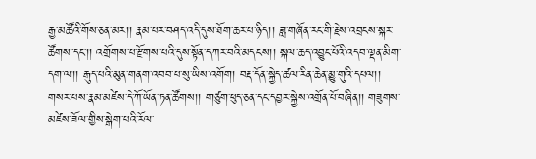རྒྱ་མཚོའི་གོས་ཅན་མར།། རྣམ་པར་བཤད་འདི་དུས་ཐོག་ཆར་པ་ཉིད།། ཟླ་གཞོན་རང་གི་རྗེས་འབྲངས་སྐར་ཚོགས་དང་།། འགྲོགས་པ་རྫོགས་པའི་དུས་སྟོན་དཀར་བའི་མདངས།། སྐལ་ཆད་འབྱུང་པོའི་འདབ་ལྡན་མིག་དག་ལ།། རྒུད་པའི་མུན་གནག་འབབ་པ་སུ་ཡིས་འགོག། བརྡ་དོན་སྐྱེད་ཚལ་རིན་ཆེན་མྱུ་གུའི་དཔལ།། གསར་པས་རྣམ་མཛེས་དེ་ཀོ་ཡོན་ཏན་ཚོགས།། གཙུག་ཕུད་ཅན་དང་དབྱར་སྐྱེས་འགྲོན་པོ་བཞིན།། གཟུགས་མཛེས་ཟོལ་གྱིས་སྒེག་པའི་རོལ་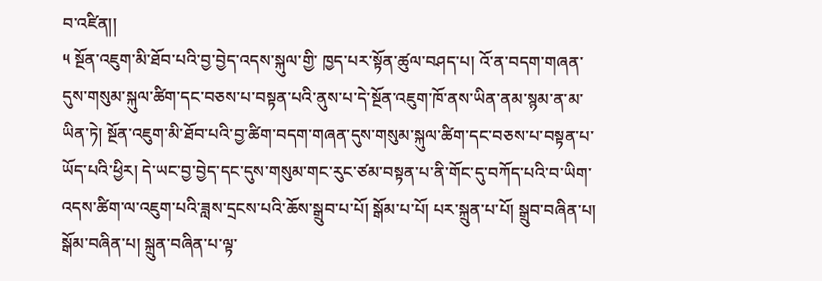བ་འཛིན།།
༥ སྔོན་འཇུག་མི་ཐོབ་པའི་བྱ་བྱེད་འདས་སྐུལ་གྱི་ ཁྱད་པར་སྟོན་ཚུལ་བཤད་པ། འོ་ན་བདག་གཞན་དུས་གསུམ་སྐུལ་ཚིག་དང་བཅས་པ་བསྟན་པའི་ནུས་པ་དེ་སྔོན་འཇུག་ཁོ་ནས་ཡིན་ནམ་སྙམ་ན་མ་ཡིན་ཏེ། སྔོན་འཇུག་མི་ཐོབ་པའི་བྱ་ཚིག་བདག་གཞན་དུས་གསུམ་སྐུལ་ཚིག་དང་བཅས་པ་བསྟན་པ་ཡོད་པའི་ཕྱིར། དེ་ཡང་བྱ་བྱེད་དང་དུས་གསུམ་གང་རུང་ཙམ་བསྟན་པ་ནི་གོང་དུ་བཀོད་པའི་བ་ཡིག་འདས་ཚིག་ལ་འཇུག་པའི་ཟླས་དྲངས་པའི་ཆོས་སྒྲུབ་པ་པོ། སྒོམ་པ་པོ། པར་སྐྲུན་པ་པོ། སྒྲུབ་བཞིན་པ། སྒོམ་བཞིན་པ། སྐྲུན་བཞིན་པ་ལྟ་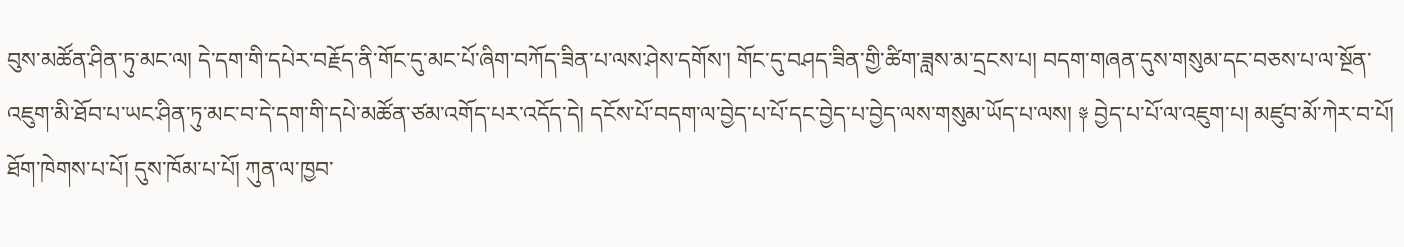བུས་མཚོན་ཤིན་ཏུ་མང་ལ། དེ་དག་གི་དཔེར་བརྗོད་ནི་གོང་དུ་མང་པོ་ཞིག་བཀོད་ཟིན་པ་ལས་ཤེས་དགོས་། གོང་དུ་བཤད་ཟིན་གྱི་ཚིག་ཟླས་མ་དྲངས་པ། བདག་གཞན་དུས་གསུམ་དང་བཅས་པ་ལ་སྔོན་འཇུག་མི་ཐོབ་པ་ཡང་ཤིན་ཏུ་མང་བ་དེ་དག་གི་དཔེ་མཚོན་ཙམ་འགོད་པར་འདོད་དེ། དངོས་པོ་བདག་ལ་བྱེད་པ་པོ་དང་བྱེད་པ་བྱེད་ལས་གསུམ་ཡོད་པ་ལས། ༈ བྱེད་པ་པོ་ལ་འཇུག་པ། མཛུབ་མོ་ཀེར་བ་པོ། ཐོག་ཁེགས་པ་པོ། དུས་ཁོམ་པ་པོ། ཀུན་ལ་ཁྱབ་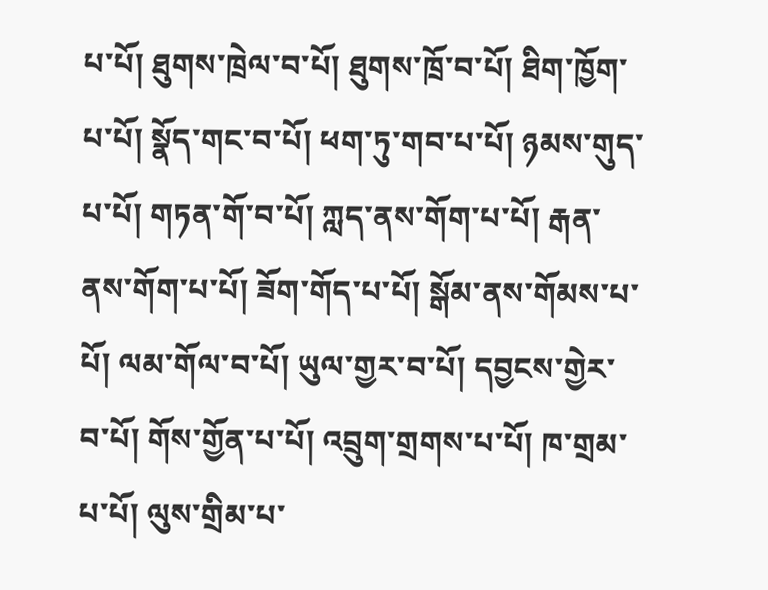པ་པོ། ཐུགས་ཁྲེལ་བ་པོ། ཐུགས་ཁྲོ་བ་པོ། ཐིག་ཁྱོག་པ་པོ། སྣོད་གང་བ་པོ། ཕག་ཏུ་གབ་པ་པོ། ཉམས་གུད་པ་པོ། གཏན་གོ་བ་པོ། ཀླད་ནས་གོག་པ་པོ། རྒན་ནས་གོག་པ་པོ། ཟོག་གོད་པ་པོ། སྒོམ་ནས་གོམས་པ་པོ། ལམ་གོལ་བ་པོ། ཡུལ་གྱར་བ་པོ། དབྱངས་གྱེར་བ་པོ། གོས་གྱོན་པ་པོ། འབྲུག་གྲགས་པ་པོ། ཁ་གྲམ་པ་པོ། ལུས་གྲིམ་པ་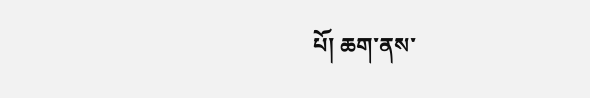པོ། ཆག་ནས་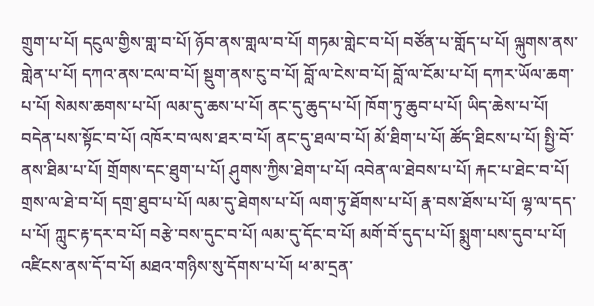གྲུག་པ་པོ། དངུལ་གྱིས་གླ་བ་པོ། ཉོབ་ནས་གླལ་བ་པོ། གཏམ་གླེང་བ་པོ། བཙོན་པ་གློད་པ་པོ། ལྐུགས་ནས་གླེན་པ་པོ། དཀའ་ནས་ངལ་བ་པོ། སྡུག་ནས་ངུ་བ་པོ། བློ་ལ་ངེས་བ་པོ། བློ་ལ་ངོམ་པ་པོ། དཀར་ཡོལ་ཆག་པ་པོ། སེམས་ཆགས་པ་པོ། ལམ་དུ་ཆས་པ་པོ། ནང་དུ་ཆུད་པ་པོ། ཁོག་ཏུ་ཆུབ་པ་པོ། ཡིད་ཆེས་པ་པོ། བདེན་པས་སྟོང་བ་པོ། འཁོར་བ་ལས་ཐར་བ་པོ། ནང་དུ་ཐལ་བ་པོ། མོ་ཐིག་པ་པོ། ཚོད་ཐིངས་པ་པོ། སྤྱི་བོ་ནས་ཐིམ་པ་པོ། གྲོགས་དང་ཐུག་པ་པོ། ཤུགས་ཀྱིས་ཐེག་པ་པོ། འབེན་ལ་ཐེབས་པ་པོ། རྐང་པ་ཐེང་བ་པོ། གྲས་ལ་ཐེ་བ་པོ། དགྲ་ཐུབ་པ་པོ། ལམ་དུ་ཐེགས་པ་པོ། ལག་ཏུ་ཐོགས་པ་པོ། རྣ་བས་ཐོས་པ་པོ། ལྷ་ལ་དད་པ་པོ། ཀླུང་རྟ་དར་བ་པོ། བརྩེ་བས་དུང་བ་པོ། ལམ་དུ་དོང་བ་པོ། མགོ་བོ་དུད་པ་པོ། སྨུག་པས་དུབ་པ་པོ། འཛིངས་ནས་དོ་བ་པོ། མཐའ་གཉིས་སུ་དོགས་པ་པོ། ཕ་མ་དྲན་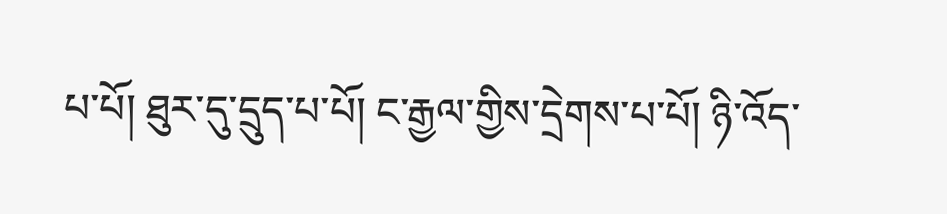པ་པོ། ཐུར་དུ་དྲུད་པ་པོ། ང་རྒྱལ་གྱིས་དྲེགས་པ་པོ། ཉི་འོད་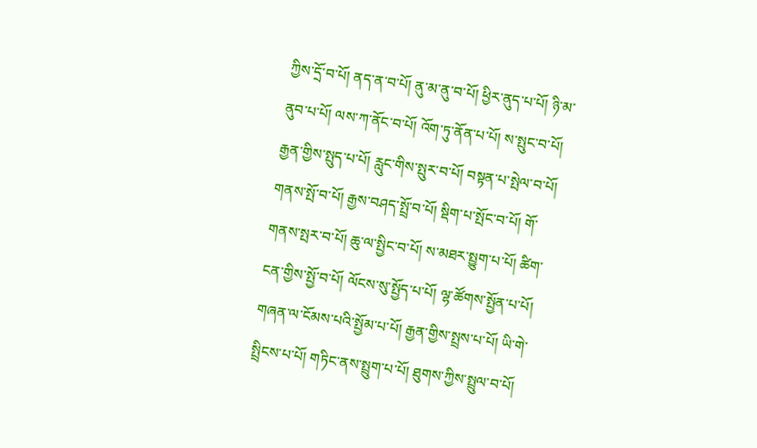ཀྱིས་དྲོ་བ་པོ། ནད་ན་བ་པོ། ནུ་མ་ནུ་བ་པོ། ཕྱིར་ནུད་པ་པོ། ཉི་མ་ནུབ་པ་པོ། ལས་ཀ་ནོང་བ་པོ། འོག་ཏུ་ནོན་པ་པོ། ས་སྤུང་བ་པོ། རྒྱན་གྱིས་སྤུད་པ་པོ། རླུང་གིས་སྤུར་བ་པོ། བསྟན་པ་སྤེལ་བ་པོ། གནས་སྤོ་བ་པོ། རྒྱས་བཤད་སྤྲོ་བ་པོ། སྡིག་པ་སྤོང་བ་པོ། གོ་གནས་སྤར་བ་པོ། ཆུ་ལ་སྤྱིང་བ་པོ། ས་མཐར་སྤྱུག་པ་པོ། ཚིག་ངན་གྱིས་སྤྱོ་བ་པོ། ལོངས་སུ་སྤྱོད་པ་པོ། ལྷ་ཚོགས་སྤྱོན་པ་པོ། གཞན་ལ་ངོམས་པའི་སྤྱོམ་པ་པོ། རྒྱན་གྱིས་སྤྲས་པ་པོ། ཡི་གེ་སྤྲིངས་པ་པོ། གཏིང་ནས་སྤྲུག་པ་པོ། ཐུགས་ཀྱིས་སྤྲུལ་བ་པོ།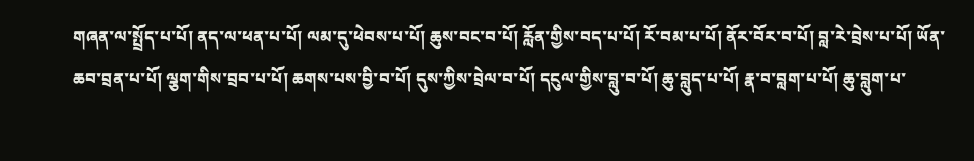གཞན་ལ་སྤྲོད་པ་པོ། ནད་ལ་ཕན་པ་པོ། ལམ་དུ་ཕེབས་པ་པོ། ཆུས་བང་བ་པོ། རློན་གྱིས་བད་པ་པོ། རོ་བམ་པ་པོ། ནོར་བོར་བ་པོ། བླ་རེ་བྲེས་པ་པོ། ཡོན་ཆབ་བྲན་པ་པོ། ལྕག་གིས་བྲབ་པ་པོ། ཆགས་པས་བྱི་བ་པོ། དུས་ཀྱིས་བྲེལ་བ་པོ། དངུལ་གྱིས་བླུ་བ་པོ། ཆུ་བླུད་པ་པོ། རྣ་བ་བླག་པ་པོ། ཆུ་བླུག་པ་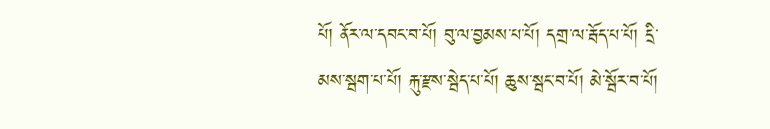པོ། ནོར་ལ་དབང་བ་པོ། བུ་ལ་བྱམས་པ་པོ། དགྲ་ལ་རྦོད་པ་པོ། དྲི་མས་སྦག་པ་པོ། རྐུ་རྫས་སྦེད་པ་པོ། ཆུས་སྦང་བ་པོ། མེ་སྦོར་བ་པོ།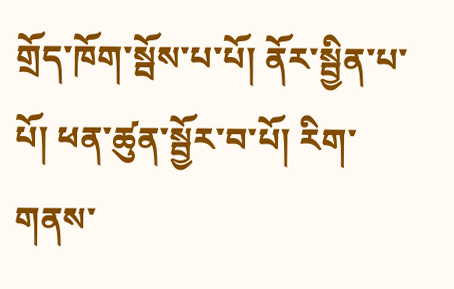གྲོད་ཁོག་སྦོས་པ་པོ། ནོར་སྦྱིན་པ་པོ། ཕན་ཚུན་སྦྱོར་བ་པོ། རིག་གནས་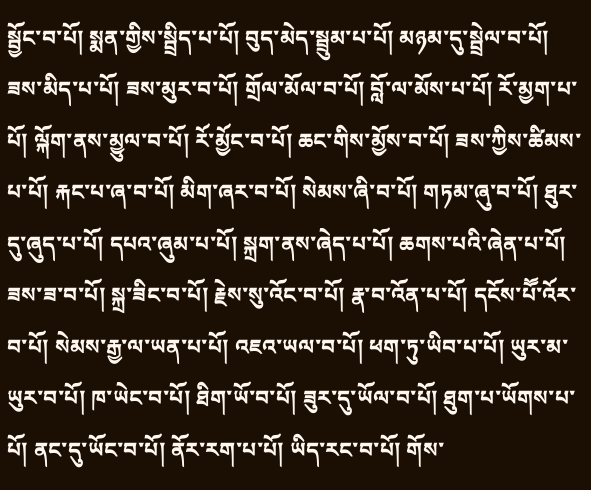སྦྱོང་བ་པོ། སྨན་གྱིས་སྦྲིད་པ་པོ། བུད་མེད་སྦྲུམ་པ་པོ། མཉམ་དུ་སྦྲེལ་བ་པོ། ཟས་མིད་པ་པོ། ཟས་མུར་བ་པོ། གྲོལ་མོལ་བ་པོ། བློ་ལ་མོས་པ་པོ། རོ་མྱག་པ་པོ། ལྐོག་ནས་མྱུལ་བ་པོ། རོ་མྱོང་བ་པོ། ཆང་གིས་མྱོས་བ་པོ། ཟས་ཀྱིས་ཚིམས་པ་པོ། རྐང་པ་ཞ་བ་པོ། མིག་ཞར་བ་པོ། སེམས་ཞི་བ་པོ། གཏམ་ཞུ་བ་པོ། ཐུར་དུ་ཞུད་པ་པོ། དཔའ་ཞུམ་པ་པོ། སྐྲག་ནས་ཞེད་པ་པོ། ཆགས་པའི་ཞེན་པ་པོ། ཟས་ཟ་བ་པོ། སྐྲ་ཟིང་བ་པོ། རྗེས་སུ་འོང་བ་པོ། རྣ་བ་འོན་པ་པོ། དངོས་པཽ་འོར་བ་པོ། སེམས་རྒྱ་ལ་ཡན་པ་པོ། འཇའ་ཡལ་བ་པོ། ཕག་ཏུ་ཡིབ་པ་པོ། ཡུར་མ་ཡུར་བ་པོ། ཁ་ཡེང་བ་པོ། ཐིག་ཡོ་བ་པོ། ཟུར་དུ་ཡོལ་བ་པོ། ཐུག་པ་ཡོགས་པ་པོ། ནང་དུ་ཡོང་བ་པོ། ནོར་རག་པ་པོ། ཡིད་རང་བ་པོ། གོས་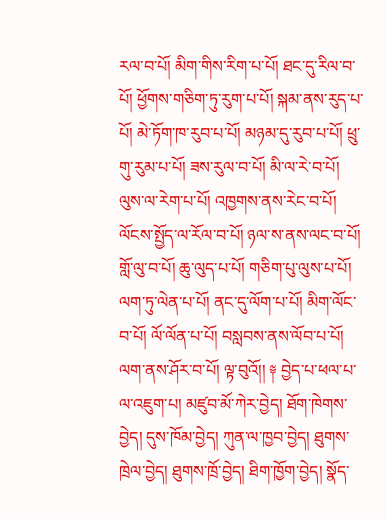རལ་བ་པོ། མིག་གིས་རིག་པ་པོ། ཐང་དུ་རིལ་བ་པོ། ཕྱོགས་གཅིག་ཏུ་རུག་པ་པོ། སྐམ་ནས་རུད་པ་པོ། མེ་ཏོག་ཁ་རུབ་པ་པོ། མཉམ་དུ་རུབ་པ་པོ། ཕྲུ་གུ་རུམ་པ་པོ། ཟས་རུལ་བ་པོ། མི་ལ་རེ་བ་པོ། ལུས་ལ་རེག་པ་པོ། འཁྱགས་ནས་རེང་བ་པོ། ལོངས་སྤྱོད་ལ་རོལ་བ་པོ། ཉལ་ས་ནས་ལང་བ་པོ། གློ་ལུ་བ་པོ། ཆུ་ལུད་པ་པོ། གཅིག་པུ་ལུས་པ་པོ། ལག་ཏུ་ལེན་པ་པོ། ནང་དུ་ལོག་པ་པོ། མིག་ལོང་བ་པོ། ལོ་ལོན་པ་པོ། བསླབས་ནས་ལོབ་པ་པོ། ལག་ནས་ཤོར་བ་པོ། ལྟ་བུའོ།། ༈ བྱེད་པ་ཕལ་པ་ལ་འཇུག་པ། མཛུབ་མོ་ཀེར་བྱེད། ཐོག་ཁེགས་བྱེད། དུས་ཁོམ་བྱེད། ཀུན་ལ་ཁྱབ་བྱེད། ཐུགས་ཁྲེལ་བྱེད། ཐུགས་ཁྲོ་བྱེད། ཐིག་ཁྱོག་བྱེད། སྣོད་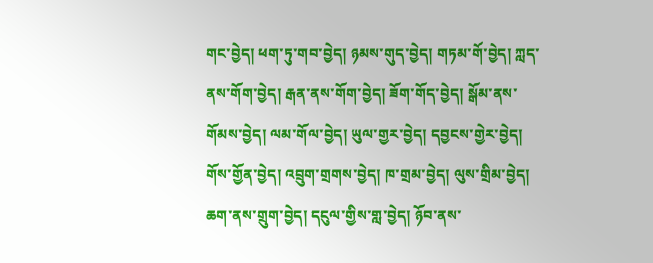གང་བྱེད། ཕག་ཏུ་གབ་བྱེད། ཉམས་གུད་བྱེད། གཏམ་གོ་བྱེད། ཀླད་ནས་གོག་བྱེད། རྒན་ནས་གོག་བྱེད། ཟོག་གོད་བྱེད། སྒོམ་ནས་གོམས་བྱེད། ལམ་གོལ་བྱེད། ཡུལ་གྱར་བྱེད། དབྱངས་གྱེར་བྱེད། གོས་གྱོན་བྱེད། འབྲུག་གྲགས་བྱེད། ཁ་གྲམ་བྱེད། ལུས་གྲིམ་བྱེད། ཆག་ནས་གྲུག་བྱེད། དངུལ་གྱིས་གླ་བྱེད། ཉོབ་ནས་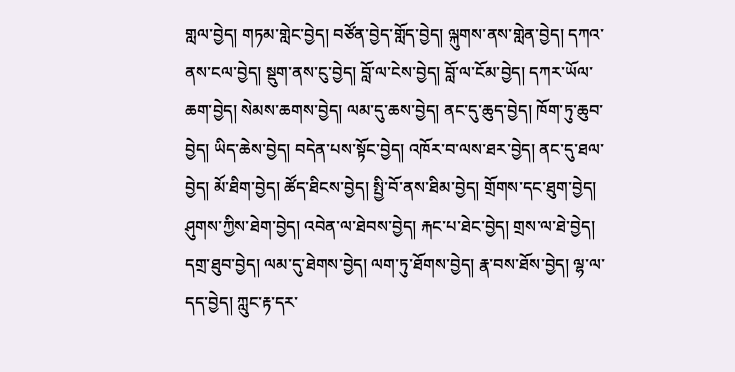གླལ་བྱེད། གཏམ་གླེང་བྱེད། བཙོན་བྱེད་གློད་བྱེད། ལྐུགས་ནས་གླེན་བྱེད། དཀའ་ནས་ངལ་བྱེད། སྡུག་ནས་ངུ་བྱེད། བློ་ལ་ངེས་བྱེད། བློ་ལ་ངོམ་བྱེད། དཀར་ཡོལ་ཆག་བྱེད། སེམས་ཆགས་བྱེད། ལམ་དུ་ཆས་བྱེད། ནང་དུ་ཆུད་བྱེད། ཁོག་ཏུ་ཆུབ་བྱེད། ཡིད་ཆེས་བྱེད། བདེན་པས་སྟོང་བྱེད། འཁོར་བ་ལས་ཐར་བྱེད། ནང་དུ་ཐལ་བྱེད། མོ་ཐིག་བྱེད། ཚོད་ཐིངས་བྱེད། སྤྱི་བོ་ནས་ཐིམ་བྱེད། གྲོགས་དང་ཐུག་བྱེད། ཤུགས་ཀྱིས་ཐེག་བྱེད། འབེན་ལ་ཐེབས་བྱེད། རྐང་པ་ཐེང་བྱེད། གྲས་ལ་ཐེ་བྱེད། དགྲ་ཐུབ་བྱེད། ལམ་དུ་ཐེགས་བྱེད། ལག་ཏུ་ཐོགས་བྱེད། རྣ་བས་ཐོས་བྱེད། ལྷ་ལ་དད་བྱེད། ཀླུང་རྟ་དར་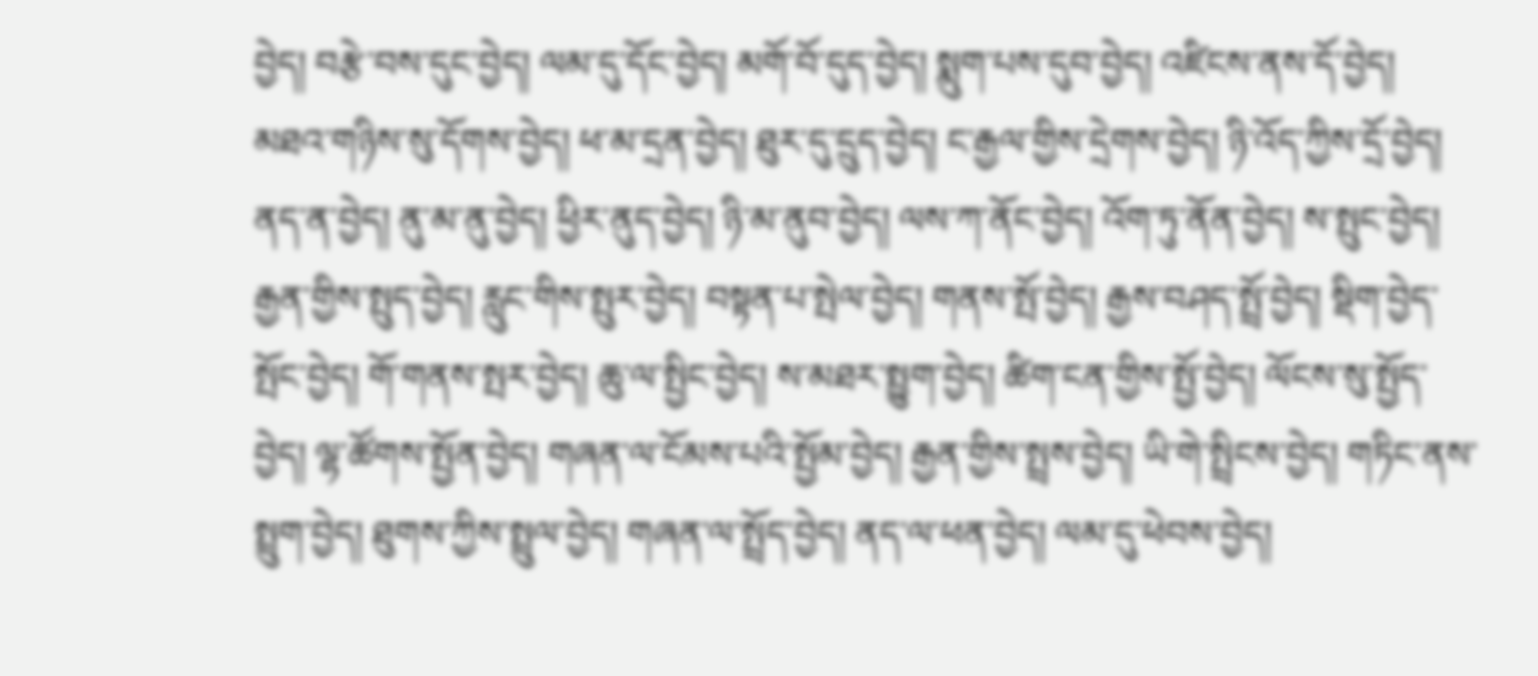བྱེད། བརྩེ་བས་དུང་བྱེད། ལམ་དུ་དོང་བྱེད། མགོ་བོ་དུད་བྱེད། སྨུག་པས་དུབ་བྱེད། འཛིངས་ནས་དོ་བྱེད། མཐའ་གཉིས་སུ་དོགས་བྱེད། ཕ་མ་དྲན་བྱེད། ཐུར་དུ་དྲུད་བྱེད། ང་རྒྱལ་གྱིས་དྲེགས་བྱེད། ཉི་འོད་ཀྱིས་དྲོ་བྱེད། ནད་ན་བྱེད། ནུ་མ་ནུ་བྱེད། ཕྱིར་ནུད་བྱེད། ཉི་མ་ནུབ་བྱེད། ལས་ཀ་ནོང་བྱེད། འོག་ཏུ་ནོན་བྱེད། ས་སྤུང་བྱེད། རྒྱན་གྱིས་སྤུད་བྱེད། རླུང་གིས་སྤུར་བྱེད། བསྟན་པ་སྤེལ་བྱེད། གནས་སྤོ་བྱེད། རྒྱས་བཤད་སྤྲོ་བྱེད། སྡིག་བྱེད་སྤོང་བྱེད། གོ་གནས་སྤར་བྱེད། ཆུ་ལ་སྤྱིང་བྱེད། ས་མཐར་སྤྱུག་བྱེད། ཚིག་ངན་གྱིས་སྤྱོ་བྱེད། ལོངས་སུ་སྤྱོད་བྱེད། ལྷ་ཚོགས་སྤྱོན་བྱེད། གཞན་ལ་ངོམས་པའི་སྤྱོམ་བྱེད། རྒྱན་གྱིས་སྤྲས་བྱེད། ཡི་གེ་སྤྲིངས་བྱེད། གཏིང་ནས་སྤྲུག་བྱེད། ཐུགས་ཀྱིས་སྤྲུལ་བྱེད། གཞན་ལ་སྤྲོད་བྱེད། ནད་ལ་ཕན་བྱེད། ལམ་དུ་ཕེབས་བྱེད།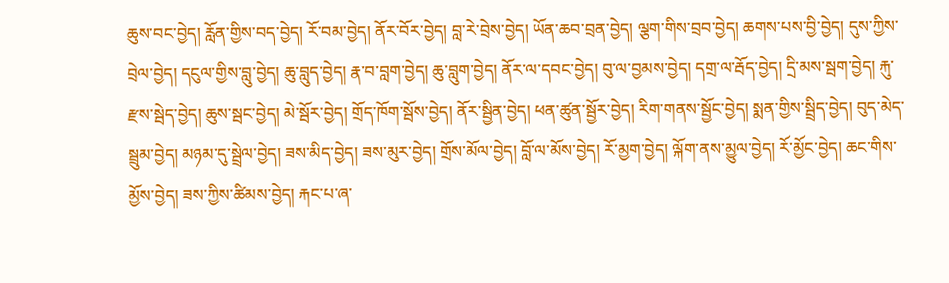ཆུས་བང་བྱེད། རློན་གྱིས་བད་བྱེད། རོ་བམ་བྱེད། ནོར་བོར་བྱེད། བླ་རེ་བྲེས་བྱེད། ཡོན་ཆབ་བྲན་བྱེད། ལྕག་གིས་བྲབ་བྱེད། ཆགས་པས་བྱི་བྱེད། དུས་ཀྱིས་བྲེལ་བྱེད། དངུལ་གྱིས་བླུ་བྱེད། ཆུ་བླུད་བྱེད། རྣ་བ་བླག་བྱེད། ཆུ་བླུག་བྱེད། ནོར་ལ་དབང་བྱེད། བུ་ལ་བྱམས་བྱེད། དགྲ་ལ་རྦོད་བྱེད། དྲི་མས་སྦག་བྱེད། རྐུ་རྫས་སྦེད་བྱེད། ཆུས་སྦང་བྱེད། མེ་སྦོར་བྱེད། གྲོད་ཁོག་སྦོས་བྱེད། ནོར་སྦྱིན་བྱེད། ཕན་ཚུན་སྦྱོར་བྱེད། རིག་གནས་སྦྱོང་བྱེད། སྨན་གྱིས་སྦྲིད་བྱེད། བུད་མེད་སྦྲུམ་བྱེད། མཉམ་དུ་སྦྲེལ་བྱེད། ཟས་མིད་བྱེད། ཟས་མུར་བྱེད། གྲོས་མོལ་བྱེད། བློ་ལ་མོས་བྱེད། རོ་མྱག་བྱེད། ལྐོག་ནས་མྱུལ་བྱེད། རོ་མྱོང་བྱེད། ཆང་གིས་མྱོས་བྱེད། ཟས་ཀྱིས་ཚིམས་བྱེད། རྐང་པ་ཞ་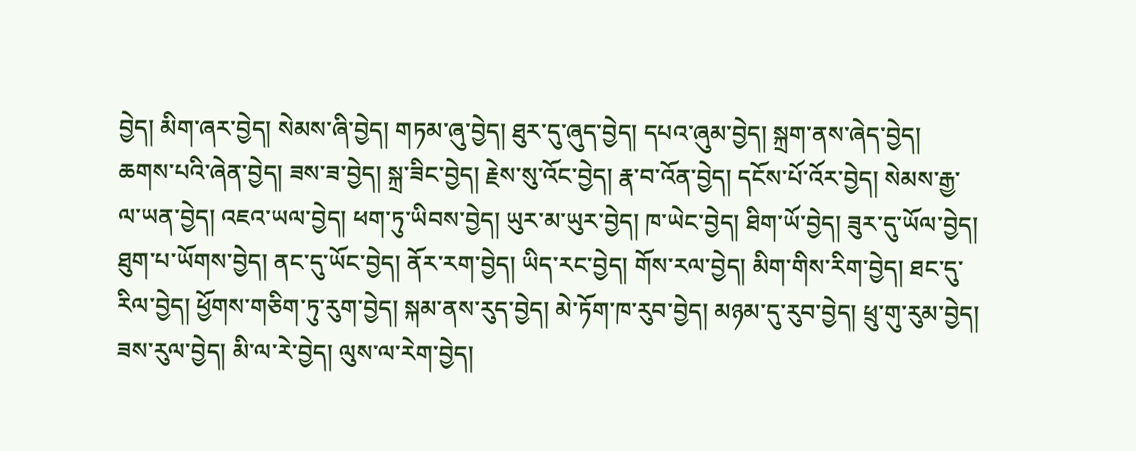བྱེད། མིག་ཞར་བྱེད། སེམས་ཞི་བྱེད། གཏམ་ཞུ་བྱེད། ཐུར་དུ་ཞུད་བྱེད། དཔའ་ཞུམ་བྱེད། སྐྲག་ནས་ཞེད་བྱེད། ཆགས་པའི་ཞེན་བྱེད། ཟས་ཟ་བྱེད། སྐྲ་ཟིང་བྱེད། རྗེས་སུ་འོང་བྱེད། རྣ་བ་འོན་བྱེད། དངོས་པོ་འོར་བྱེད། སེམས་རྒྱ་ལ་ཡན་བྱེད། འཇའ་ཡལ་བྱེད། ཕག་ཏུ་ཡིབས་བྱེད། ཡུར་མ་ཡུར་བྱེད། ཁ་ཡེང་བྱེད། ཐིག་ཡོ་བྱེད། ཟུར་དུ་ཡོལ་བྱེད། ཐུག་པ་ཡོགས་བྱེད། ནང་དུ་ཡོང་བྱེད། ནོར་རག་བྱེད། ཡིད་རང་བྱེད། གོས་རལ་བྱེད། མིག་གིས་རིག་བྱེད། ཐང་དུ་རིལ་བྱེད། ཕྱོགས་གཅིག་ཏུ་རུག་བྱེད། སྐམ་ནས་རུད་བྱེད། མེ་ཏོག་ཁ་རུབ་བྱེད། མཉམ་དུ་རུབ་བྱེད། ཕྲུ་གུ་རུམ་བྱེད། ཟས་རུལ་བྱེད། མི་ལ་རེ་བྱེད། ལུས་ལ་རེག་བྱེད།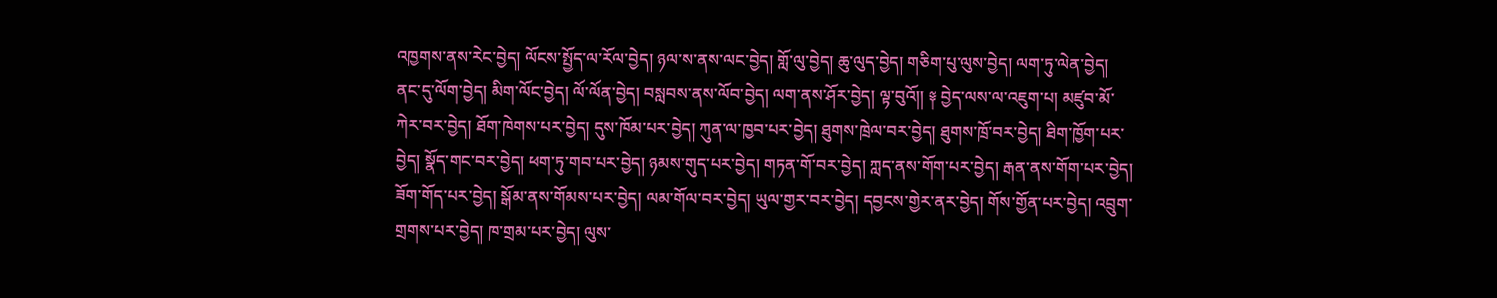འཁྱགས་ནས་རེང་བྱེད། ལོངས་སྤྱོད་ལ་རོལ་བྱེད། ཉལ་ས་ནས་ལང་བྱེད། གློ་ལུ་བྱེད། ཆུ་ལུད་བྱེད། གཅིག་པུ་ལུས་བྱེད། ལག་ཏུ་ལེན་བྱེད། ནང་དུ་ལོག་བྱེད། མིག་ལོང་བྱེད། ལོ་ལོན་བྱེད། བསླབས་ནས་ལོབ་བྱེད། ལག་ནས་ཤོར་བྱེད། ལྟ་བུའོ།། ༈ བྱེད་ལས་ལ་འཇུག་པ། མཛུབ་མོ་ཀེར་བར་བྱེད། ཐོག་ཁེགས་པར་བྱེད། དུས་ཁོམ་པར་བྱེད། ཀུན་ལ་ཁྱབ་པར་བྱེད། ཐུགས་ཁྲེལ་བར་བྱེད། ཐུགས་ཁྲོ་བར་བྱེད། ཐིག་ཁྱོག་པར་བྱེད། སྣོད་གང་བར་བྱེད། ཕག་ཏུ་གབ་པར་བྱེད། ཉམས་གུད་པར་བྱེད། གཏན་གོ་བར་བྱེད། ཀླད་ནས་གོག་པར་བྱེད། རྒན་ནས་གོག་པར་བྱེད། ཟོག་གོད་པར་བྱེད། སྒོམ་ནས་གོམས་པར་བྱེད། ལམ་གོལ་བར་བྱེད། ཡུལ་གྱར་བར་བྱེད། དབྱངས་གྱེར་ནར་བྱེད། གོས་གྱོན་པར་བྱེད། འབྲུག་གྲགས་པར་བྱེད། ཁ་གྲམ་པར་བྱེད། ལུས་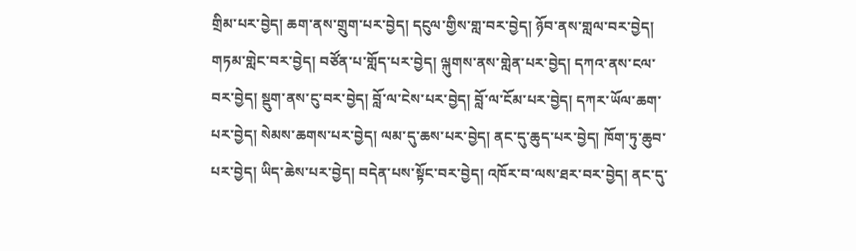གྲིམ་པར་བྱེད། ཆག་ནས་གྲུག་པར་བྱེད། དངུལ་གྱིས་གླ་བར་བྱེད། ཉོབ་ནས་གླལ་བར་བྱེད། གཏམ་གླེང་བར་བྱེད། བཙོན་པ་གློད་པར་བྱེད། ལྐུགས་ནས་གླེན་པར་བྱེད། དཀའ་ནས་ངལ་བར་བྱེད། སྡུག་ནས་ངུ་བར་བྱེད། བློ་ལ་ངེས་པར་བྱེད། བློ་ལ་ངོམ་པར་བྱེད། དཀར་ཡོལ་ཆག་པར་བྱེད། སེམས་ཆགས་པར་བྱེད། ལམ་དུ་ཆས་པར་བྱེད། ནང་དུ་ཆུད་པར་བྱེད། ཁོག་ཏུ་ཆུབ་པར་བྱེད། ཡིད་ཆེས་པར་བྱེད། བདེན་པས་སྟོང་བར་བྱེད། འཁོར་བ་ལས་ཐར་བར་བྱེད། ནང་དུ་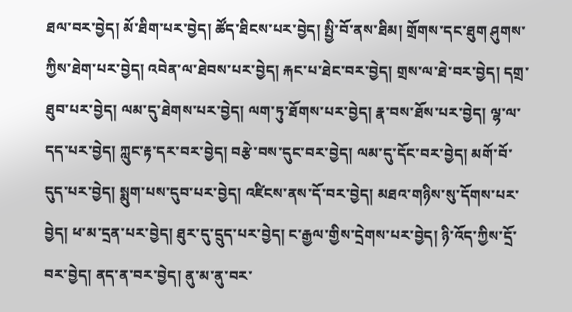ཐལ་བར་བྱེད། མོ་ཐིག་པར་བྱེད། ཚོད་ཐིངས་པར་བྱེད། སྤྱི་བོ་ནས་ཐིམ། གྲོགས་དང་ཐུག ཤུགས་ཀྱིས་ཐེག་པར་བྱེད། འབེན་ལ་ཐེབས་པར་བྱེད། རྐང་པ་ཐེང་བར་བྱེད། གྲས་ལ་ཐེ་བར་བྱེད། དགྲ་ཐུབ་པར་བྱེད། ལམ་དུ་ཐེགས་པར་བྱེད། ལག་ཏུ་ཐོགས་པར་བྱེད། རྣ་བས་ཐོས་པར་བྱེད། ལྷ་ལ་དད་པར་བྱེད། ཀླུང་རྟ་དར་བར་བྱེད། བརྩེ་བས་དུང་བར་བྱེད། ལམ་དུ་དོང་བར་བྱེད། མགོ་བོ་དུད་པར་བྱེད། སྨུག་པས་དུབ་པར་བྱེད། འཛིངས་ནས་དོ་བར་བྱེད། མཐའ་གཉིས་སུ་དོགས་པར་བྱེད། ཕ་མ་དྲན་པར་བྱེད། ཐུར་དུ་དྲུད་པར་བྱེད། ང་རྒྱལ་གྱིས་དྲེགས་པར་བྱེད། ཉི་འོད་ཀྱིས་དྲོ་བར་བྱེད། ནད་ན་བར་བྱེད། ནུ་མ་ནུ་བར་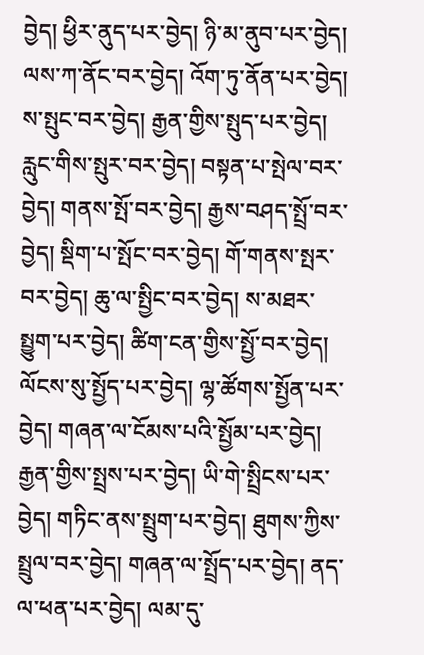བྱེད། ཕྱིར་ནུད་པར་བྱེད། ཉི་མ་ནུབ་པར་བྱེད། ལས་ཀ་ནོང་བར་བྱེད། འོག་ཏུ་ནོན་པར་བྱེད། ས་སྤུང་བར་བྱེད། རྒྱན་གྱིས་སྤུད་པར་བྱེད། རླུང་གིས་སྤུར་བར་བྱེད། བསྟན་པ་སྤེལ་བར་བྱེད། གནས་སྤོ་བར་བྱེད། རྒྱས་བཤད་སྤྲོ་བར་བྱེད། སྡིག་པ་སྤོང་བར་བྱེད། གོ་གནས་སྤར་བར་བྱེད། ཆུ་ལ་སྤྱིང་བར་བྱེད། ས་མཐར་སྤྱུག་པར་བྱེད། ཚིག་ངན་གྱིས་སྤྱོ་བར་བྱེད། ལོངས་སུ་སྤྱོད་པར་བྱེད། ལྷ་ཚོགས་སྤྱོན་པར་བྱེད། གཞན་ལ་ངོམས་པའི་སྤྱོམ་པར་བྱེད། རྒྱན་གྱིས་སྤྲས་པར་བྱེད། ཡི་གེ་སྤྲིངས་པར་བྱེད། གཏིང་ནས་སྤྲུག་པར་བྱེད། ཐུགས་ཀྱིས་སྤྲུལ་བར་བྱེད། གཞན་ལ་སྤྲོད་པར་བྱེད། ནད་ལ་ཕན་པར་བྱེད། ལམ་དུ་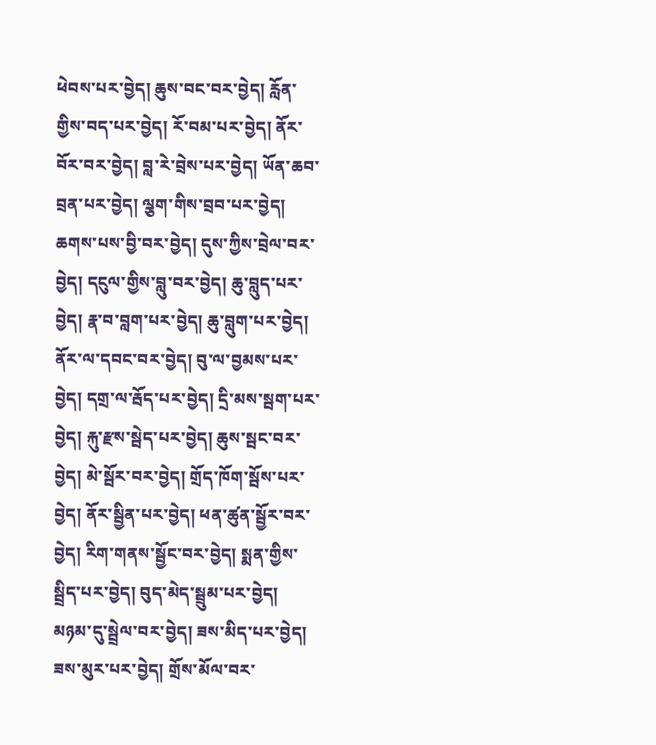ཕེབས་པར་བྱེད། ཆུས་བང་བར་བྱེད། རློན་གྱིས་བད་པར་བྱེད། རོ་བམ་པར་བྱེད། ནོར་བོར་བར་བྱེད། བླ་རེ་བྲེས་པར་བྱེད། ཡོན་ཆབ་བྲན་པར་བྱེད། ལྕག་གིས་བྲབ་པར་བྱེད། ཆགས་པས་བྱི་བར་བྱེད། དུས་ཀྱིས་བྲེལ་བར་བྱེད། དངུལ་གྱིས་བླུ་བར་བྱེད། ཆུ་བླུད་པར་བྱེད། རྣ་བ་བླག་པར་བྱེད། ཆུ་བླུག་པར་བྱེད། ནོར་ལ་དབང་བར་བྱེད། བུ་ལ་བྱམས་པར་བྱེད། དགྲ་ལ་རྦོད་པར་བྱེད། དྲི་མས་སྦག་པར་བྱེད། རྐུ་རྫས་སྦེད་པར་བྱེད། ཆུས་སྦང་བར་བྱེད། མེ་སྦོར་བར་བྱེད། གྲོད་ཁོག་སྦོས་པར་བྱེད། ནོར་སྦྱིན་པར་བྱེད། ཕན་ཚུན་སྦྱོར་བར་བྱེད། རིག་གནས་སྦྱོང་བར་བྱེད། སྨན་གྱིས་སྦྲིད་པར་བྱེད། བུད་མེད་སྦྲུམ་པར་བྱེད། མཉམ་དུ་སྦྲེལ་བར་བྱེད། ཟས་མིད་པར་བྱེད། ཟས་མུར་པར་བྱེད། གྲོས་མོལ་བར་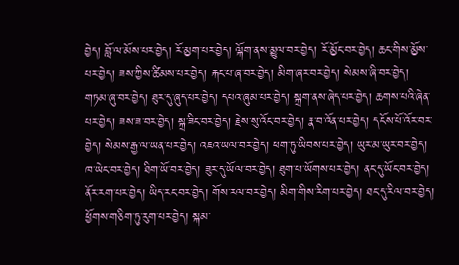བྱེད། བློ་ལ་མོས་པར་བྱེད། རོ་མྱག་པར་བྱེད། ལྐོག་ནས་མྱུལ་བར་བྱེད། རོ་མྱོང་བར་བྱེད། ཆང་གིས་མྱོས་པར་བྱེད། ཟས་ཀྱིས་ཚིམས་པར་བྱེད། རྐང་པ་ཞ་བར་བྱེད། མིག་ཞར་བར་བྱེད། སེམས་ཞི་བར་བྱེད། གཏམ་ཞུ་བར་བྱེད། ཐུར་དུ་ཞུད་པར་བྱེད། དཔའ་ཞུམ་པར་བྱེད། སྐྲག་ནས་ཞེད་པར་བྱེད། ཆགས་པའི་ཞེན་པར་བྱེད། ཟས་ཟ་བར་བྱེད། སྐྲ་ཟིང་བར་བྱེད། རྗེས་སུ་འོང་བར་བྱེད། རྣ་བ་འོན་པར་བྱེད། དངོས་པོ་འོར་བར་བྱེད། སེམས་རྒྱ་ལ་ཡན་པར་བྱེད། འཇའ་ཡལ་བར་བྱེད། ཕག་ཏུ་ཡིབས་པར་བྱེད། ཡུར་མ་ཡུར་བར་བྱེད། ཁ་ཡེང་བར་བྱེད། ཐིག་ཡོ་བར་བྱེད། ཟུར་དུ་ཡོལ་བར་བྱེད། ཐུག་པ་ཡོགས་པར་བྱེད། ནང་དུ་ཡོང་བར་བྱེད། ནོར་རག་པར་བྱེད། ཡིད་རང་བར་བྱེད། གོས་རལ་བར་བྱེད། མིག་གིས་རིག་པར་བྱེད། ཐང་དུ་རིལ་བར་བྱེད། ཕྱོགས་གཅིག་ཏུ་རུག་པར་བྱེད། སྐམ་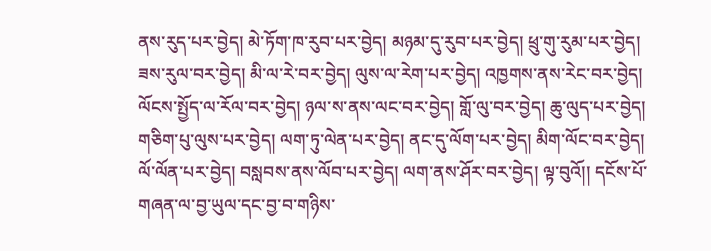ནས་རུད་པར་བྱེད། མེ་ཏོག་ཁ་རུབ་པར་བྱེད། མཉམ་དུ་རུབ་པར་བྱེད། ཕྲུ་གུ་རུམ་པར་བྱེད། ཟས་རུལ་བར་བྱེད། མི་ལ་རེ་བར་བྱེད། ལུས་ལ་རེག་པར་བྱེད། འཁྱགས་ནས་རེང་བར་བྱེད། ལོངས་སྤྱོད་ལ་རོལ་བར་བྱེད། ཉལ་ས་ནས་ལང་བར་བྱེད། གློ་ལུ་བར་བྱེད། ཆུ་ལུད་པར་བྱེད། གཅིག་པུ་ལུས་པར་བྱེད། ལག་ཏུ་ལེན་པར་བྱེད། ནང་དུ་ལོག་པར་བྱེད། མིག་ལོང་བར་བྱེད། ལོ་ལོན་པར་བྱེད། བསླབས་ནས་ལོབ་པར་བྱེད། ལག་ནས་ཤོར་བར་བྱེད། ལྟ་བུའོ།། དངོས་པོ་གཞན་ལ་བྱ་ཡུལ་དང་བྱ་བ་གཉིས་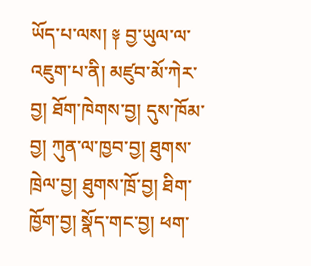ཡོད་པ་ལས། ༈ བྱ་ཡུལ་ལ་འཇུག་པ་ནི། མཛུབ་མོ་ཀེར་བྱ། ཐོག་ཁེགས་བྱ། དུས་ཁོམ་བྱ། ཀུན་ལ་ཁྱབ་བྱ། ཐུགས་ཁྲེལ་བྱ། ཐུགས་ཁྲོ་བྱ། ཐིག་ཁྱོག་བྱ། སྣོད་གང་བྱ། ཕག་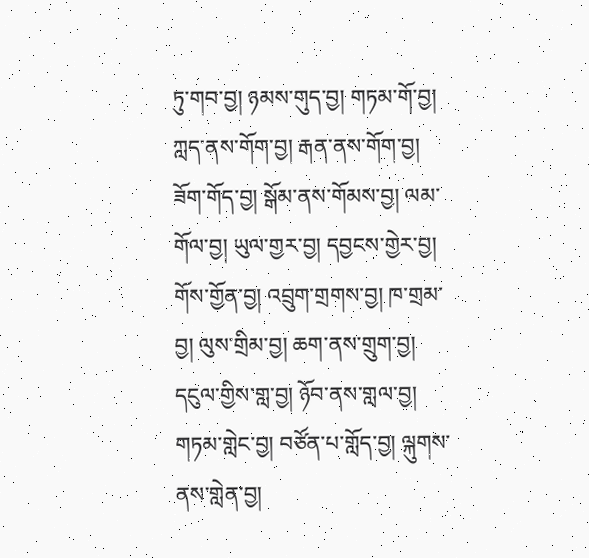ཏུ་གབ་བྱ། ཉམས་གུད་བྱ། གཏམ་གོ་བྱ། ཀླད་ནས་གོག་བྱ། རྒན་ནས་གོག་བྱ། ཟོག་གོད་བྱ། སྒོམ་ནས་གོམས་བྱ། ལམ་གོལ་བྱ། ཡུལ་གྱར་བྱ། དབྱངས་གྱེར་བྱ། གོས་གྱོན་བྱ། འབྲུག་གྲགས་བྱ། ཁ་གྲམ་བྱ། ལུས་གྲིམ་བྱ། ཆག་ནས་གྲུག་བྱ། དངུལ་གྱིས་གླ་བྱ། ཉོབ་ནས་གླལ་བྱ། གཏམ་གླེང་བྱ། བཙོན་པ་གློད་བྱ། ལྐུགས་ནས་གླེན་བྱ།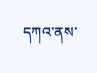དཀའ་ནས་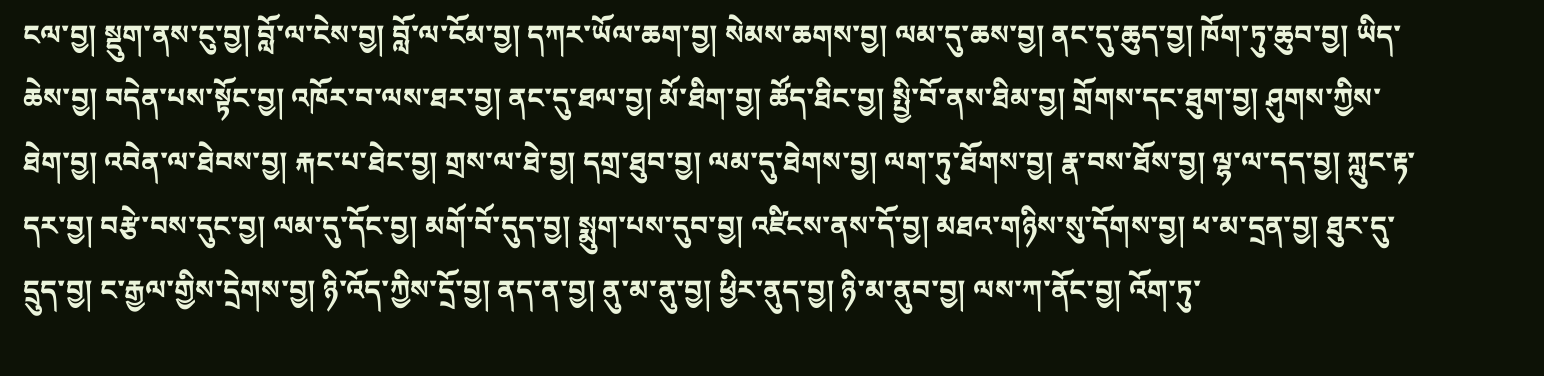ངལ་བྱ། སྡུག་ནས་ངུ་བྱ། བློ་ལ་ངེས་བྱ། བློ་ལ་ངོམ་བྱ། དཀར་ཡོལ་ཆག་བྱ། སེམས་ཆགས་བྱ། ལམ་དུ་ཆས་བྱ། ནང་དུ་ཆུད་བྱ། ཁོག་ཏུ་ཆུབ་བྱ། ཡིད་ཆེས་བྱ། བདེན་པས་སྟོང་བྱ། འཁོར་བ་ལས་ཐར་བྱ། ནང་དུ་ཐལ་བྱ། མོ་ཐིག་བྱ། ཚོད་ཐིང་བྱ། སྤྱི་བོ་ནས་ཐིམ་བྱ། གྲོགས་དང་ཐུག་བྱ། ཤུགས་ཀྱིས་ཐེག་བྱ། འབེན་ལ་ཐེབས་བྱ། རྐང་པ་ཐེང་བྱ། གྲས་ལ་ཐེ་བྱ། དགྲ་ཐུབ་བྱ། ལམ་དུ་ཐེགས་བྱ། ལག་ཏུ་ཐོགས་བྱ། རྣ་བས་ཐོས་བྱ། ལྷ་ལ་དད་བྱ། ཀླུང་རྟ་དར་བྱ། བརྩེ་བས་དུང་བྱ། ལམ་དུ་དོང་བྱ། མགོ་བོ་དུད་བྱ། སྨུག་པས་དུབ་བྱ། འཛིངས་ནས་དོ་བྱ། མཐའ་གཉིས་སུ་དོགས་བྱ། ཕ་མ་དྲན་བྱ། ཐུར་དུ་དྲུད་བྱ། ང་རྒྱལ་གྱིས་དྲེགས་བྱ། ཉི་འོད་ཀྱིས་དྲོ་བྱ། ནད་ན་བྱ། ནུ་མ་ནུ་བྱ། ཕྱིར་ནུད་བྱ། ཉི་མ་ནུབ་བྱ། ལས་ཀ་ནོང་བྱ། འོག་ཏུ་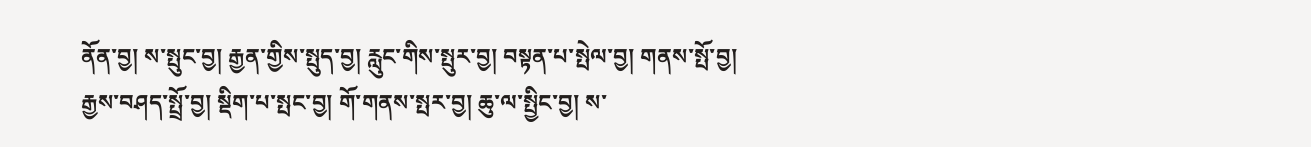ནོན་བྱ། ས་སྤུང་བྱ། རྒྱན་གྱིས་སྤུད་བྱ། རླུང་གིས་སྤུར་བྱ། བསྟན་པ་སྤེལ་བྱ། གནས་སྤོ་བྱ། རྒྱས་བཤད་སྤྲོ་བྱ། སྡིག་པ་སྤང་བྱ། གོ་གནས་སྤར་བྱ། ཆུ་ལ་སྤྱིང་བྱ། ས་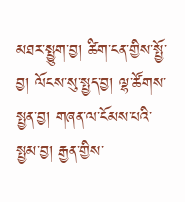མཐར་སྤྱུག་བྱ། ཚིག་ངན་གྱིས་སྤྱོ་བྱ། ལོངས་སུ་སྤྱད་བྱ། ལྷ་ཚོགས་སྤྱན་བྱ། གཞན་ལ་ངོམས་པའི་སྤྱམ་བྱ། རྒྱན་གྱིས་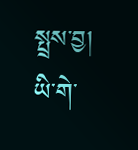སྤྲས་བྱ། ཡི་གེ་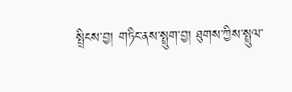སྤྲིངས་བྱ། གཏིང་ནས་སྤྲུག་བྱ། ཐུགས་ཀྱིས་སྤྲུལ་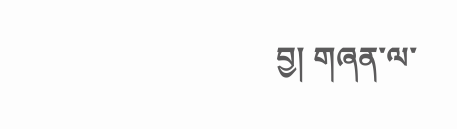བྱ། གཞན་ལ་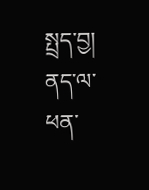སྤྲད་བྱ། ནད་ལ་ཕན་